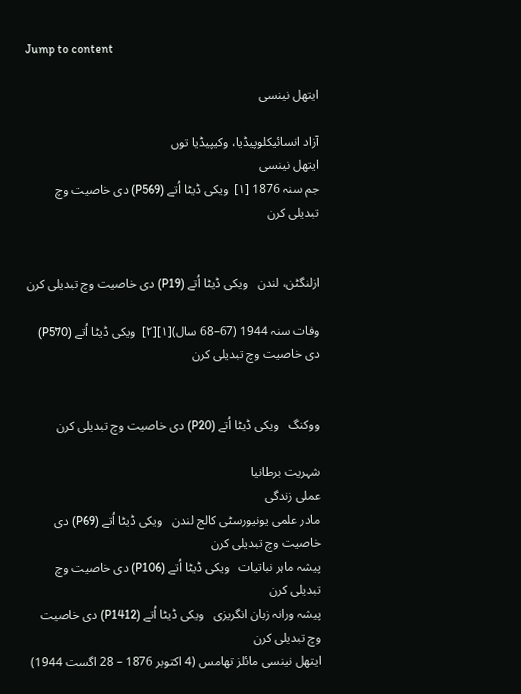Jump to content

ایتھل نینسی

آزاد انسائیکلوپیڈیا، وکیپیڈیا توں
ایتھل نینسی
جم سنہ 1876 [۱]  ویکی ڈیٹا اُتے (P569) دی خاصیت وچ تبدیلی کرن


ازلنگٹن، لندن   ویکی ڈیٹا اُتے (P19) دی خاصیت وچ تبدیلی کرن

وفات سنہ 1944 (67–68 سال)[۱][۲]  ویکی ڈیٹا اُتے (P570) دی خاصیت وچ تبدیلی کرن


ووکنگ   ویکی ڈیٹا اُتے (P20) دی خاصیت وچ تبدیلی کرن

شہریت برطانیا
عملی زندگی
مادر علمی یونیورسٹی کالج لندن   ویکی ڈیٹا اُتے (P69) دی خاصیت وچ تبدیلی کرن
پیشہ ماہر نباتیات   ویکی ڈیٹا اُتے (P106) دی خاصیت وچ تبدیلی کرن
پیشہ ورانہ زبان انگریزی   ویکی ڈیٹا اُتے (P1412) دی خاصیت وچ تبدیلی کرن
ایتھل نینسی مائلز تھامس (4 اکتوبر 1876 – 28 اگست 1944)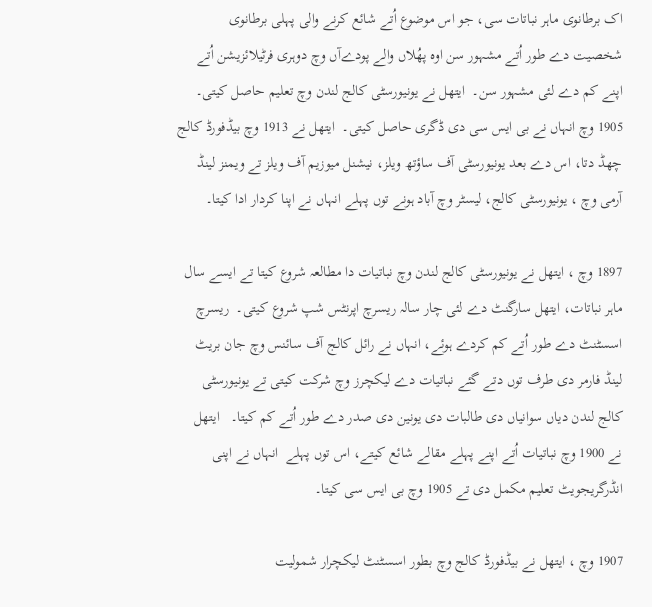اک برطانوی ماہر نباتات سی، جو اس موضوع اُتے شائع کرنے والی پہلی برطانوی شخصیت دے طور اُتے مشہور سن اوہ پھُلاں والے پودےآں وچ دوہری فرٹیلائزیشن اُتے اپنے کم دے لئی مشہور سن۔  ایتھل نے یونیورسٹی کالج لندن وچ تعلیم حاصل کيتی۔ 1905 وچ انہاں نے بی ایس سی دی ڈگری حاصل کيتی۔  ایتھل نے 1913 وچ بیڈفورڈ کالج چھڈ دتا، اس دے بعد یونیورسٹی آف ساؤتھ ویلز، نیشنل میوزیم آف ویلز تے ویمنز لینڈ آرمی وچ ، یونیورسٹی کالج، لیسٹر وچ آباد ہونے توں پہلے انہاں نے اپنا کردار ادا کيتا۔

1897 وچ ، ایتھل نے یونیورسٹی کالج لندن وچ نباتیات دا مطالعہ شروع کيتا تے ايسے سال ماہر نباتات، ایتھل سارگنٹ دے لئی چار سالہ ریسرچ اپرنٹس شپ شروع کيتی۔  ریسرچ اسسٹنٹ دے طور اُتے کم کردے ہوئے، انہاں نے رائل کالج آف سائنس وچ جان بریٹ لینڈ فارمر دی طرف توں دتے گئے نباتیات دے لیکچرز وچ شرکت کيتی تے یونیورسٹی کالج لندن دیاں سوانیاں دی طالبات دی یونین دی صدر دے طور اُتے کم کيتا۔   ایتھل نے 1900 وچ نباتیات اُتے اپنے پہلے مقالے شائع کیتے، اس توں پہلے  انہاں نے اپنی انڈرگریجویٹ تعلیم مکمل دی تے 1905 وچ بی ایس سی کيتا۔

1907 وچ ، ایتھل نے بیڈفورڈ کالج وچ بطور اسسٹنٹ لیکچرار شمولیت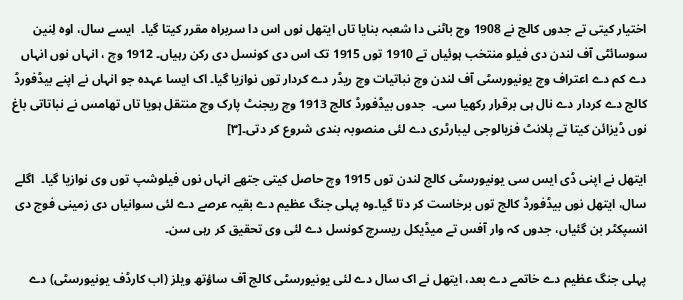اختیار کيتی تے جدوں کالج نے 1908 وچ باٹنی دا شعبہ بنایا تاں ایتھل نوں اس دا سربراہ مقرر کيتا گیا۔  ايسے سال، اوہ لِنین سوسائٹی آف لندن دی فیلو منتخب ہوئیاں تے 1910 توں 1915 تک اس دی کونسل دی رکن رہیاں۔ 1912 وچ ، انہاں نوں انہاں دے کم دے اعتراف وچ یونیورسٹی آف لندن وچ نباتیات وچ ریڈر دے کردار توں نوازیا گیا۔ اک ایسا عہدہ جو انہاں نے اپنے بیڈفورڈ کالج دے کردار دے نال ہی برقرار رکھیا سی۔  جدوں بیڈفورڈ کالج 1913 وچ ریجنٹ پارک وچ منتقل ہويا تاں تھامس نے نباتاتی باغ نوں ڈیزائن کيتا تے پلانٹ فزیالوجی لیبارٹری دے لئی منصوبہ بندی شروع کر دتی۔[۳]

ایتھل نے اپنی ڈی ایس سی یونیورسٹی کالج لندن توں 1915 وچ حاصل کيتی جتھے انہاں نوں فیلوشپ توں وی نوازیا گیا۔  اگلے سال، ایتھل نوں بیڈفورڈ کالج توں برخاست کر دتا گیا۔وہ پہلی جنگ عظیم دے بقیہ عرصے دے لئی سوانیاں دی زمینی فوج دی انسپکٹر بن گئياں، جدوں کہ وار آفس تے میڈیکل ریسرچ کونسل دے لئی وی تحقیق کر رہی سن۔

پہلی جنگ عظیم دے خاتمے دے بعد، ایتھل نے اک سال دے لئی یونیورسٹی کالج آف ساؤتھ ویلز (اب کارڈف یونیورسٹی) دے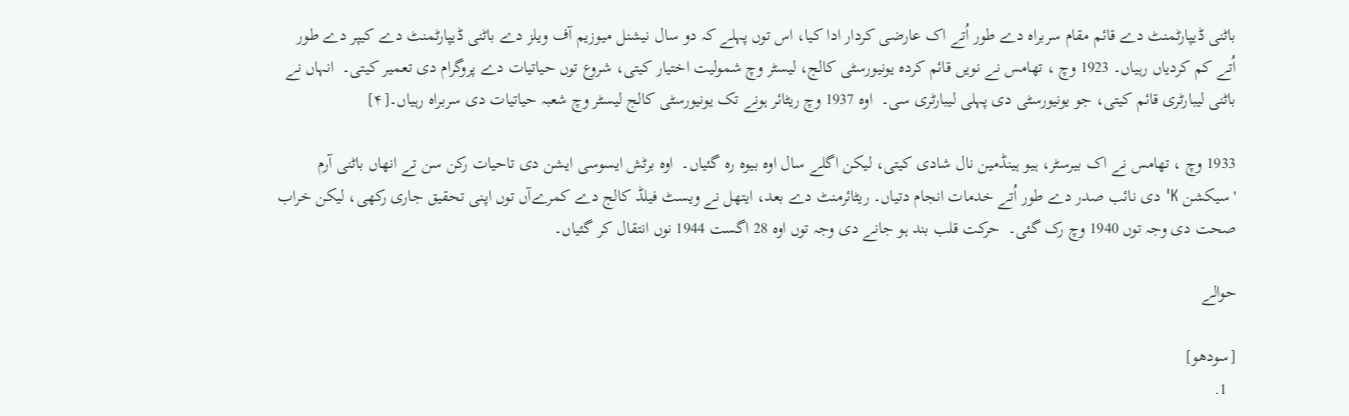باٹنی ڈیپارٹمنٹ دے قائم مقام سربراہ دے طور اُتے اک عارضی کردار ادا کیا، اس توں پہلے کہ دو سال نیشنل میوزیم آف ویلز دے باٹنی ڈیپارٹمنٹ دے کیپر دے طور اُتے کم کردیاں رہیاں۔ 1923 وچ ، تھامس نے نويں قائم کردہ یونیورسٹی کالج، لیسٹر وچ شمولیت اختیار کيتی، شروع توں حیاتیات دے پروگرام دی تعمیر کيتی۔  انہاں نے باٹنی لیبارٹری قائم کيتی، جو یونیورسٹی دی پہلی لیبارٹری سی۔  اوہ 1937 وچ ریٹائر ہونے تک یونیورسٹی کالج لیسٹر وچ شعبہ حیاتیات دی سربراہ رہیاں۔[۴]

1933 وچ ، تھامس نے اک بیرسٹر، ہیو ہینڈمین نال شادی کيتی، لیکن اگلے سال اوہ بیوہ رہ گئياں۔  اوہ برٹش ایسوسی ایشن دی تاحیات رکن سن تے انھاں باٹنی آرم 'سیکشن K' دی نائب صدر دے طور اُتے خدمات انجام دتیاں۔ ریٹائرمنٹ دے بعد، ایتھل نے ویسٹ فیلڈ کالج دے کمرےآں توں اپنی تحقیق جاری رکھی، لیکن خراب صحت دی وجہ توں 1940 وچ رک گئی۔  حرکت قلب بند ہو جانے دی وجہ توں اوہ 28 اگست 1944 نوں انتقال کر گئياں۔

حوالے

[سودھو]
  1.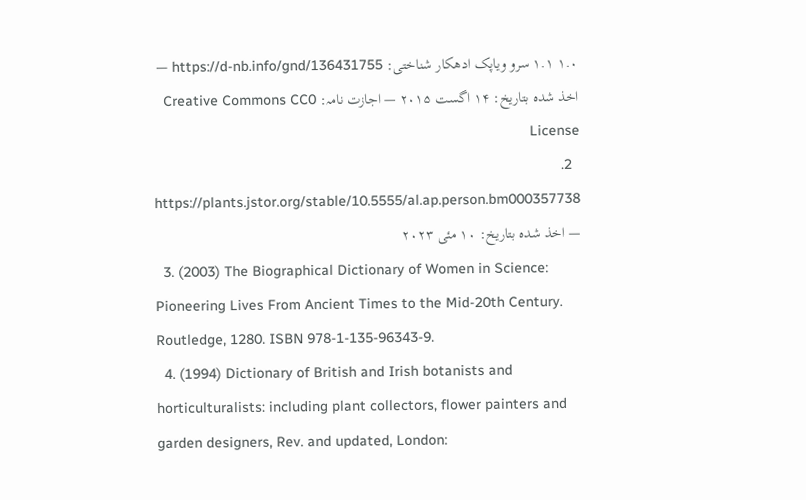۱.۰ ۱.۱ سرو ویاپک ادھکار شناختی: https://d-nb.info/gnd/136431755 — اخذ شدہ بتاریخ: ۱۴ اگست ۲۰۱۵ — اجازت نامہ: Creative Commons CC0 License
  2. https://plants.jstor.org/stable/10.5555/al.ap.person.bm000357738 — اخذ شدہ بتاریخ: ۱۰ مئی ۲۰۲۳
  3. (2003) The Biographical Dictionary of Women in Science: Pioneering Lives From Ancient Times to the Mid-20th Century. Routledge, 1280. ISBN 978-1-135-96343-9.
  4. (1994) Dictionary of British and Irish botanists and horticulturalists: including plant collectors, flower painters and garden designers, Rev. and updated, London: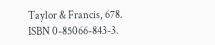Taylor & Francis, 678. ISBN 0-85066-843-3.